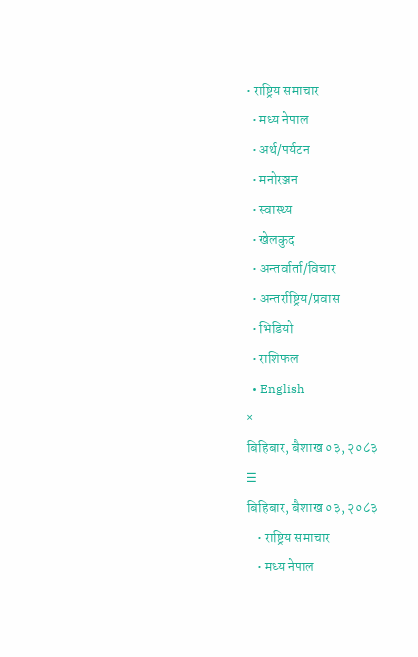• राष्ट्रिय समाचार
  • मध्य नेपाल
  • अर्थ/पर्यटन
  • मनोरञ्जन
  • स्वास्थ्य
  • खेलकुद
  • अन्तर्वार्ता/विचार
  • अन्तर्राष्ट्रिय/प्रवास
  • भिडियो
  • राशिफल
  • English
×
बिहिबार, बैशाख ०३, २०८३
☰
बिहिबार, बैशाख ०३, २०८३
    • राष्ट्रिय समाचार
    • मध्य नेपाल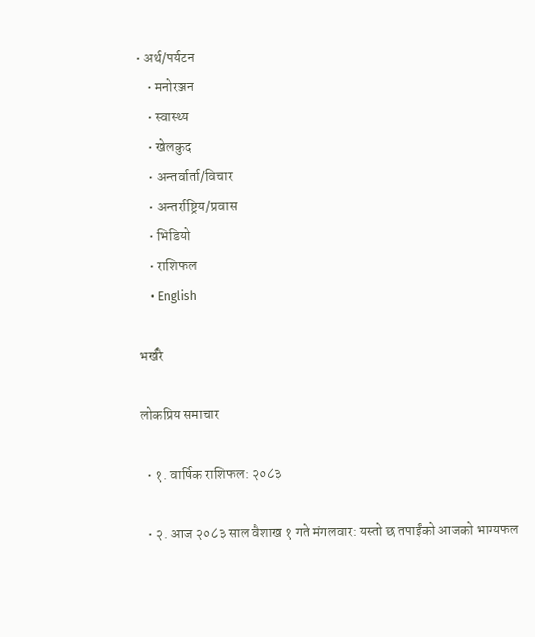• अर्थ/पर्यटन
    • मनोरञ्जन
    • स्वास्थ्य
    • खेलकुद
    • अन्तर्वार्ता/विचार
    • अन्तर्राष्ट्रिय/प्रवास
    • भिडियो
    • राशिफल
    • English

भर्खरै

लोकप्रिय समाचार

  • १. वार्षिक राशिफल: २०८३

  • २. आज २०८३ साल वैशाख १ गते मंगलवार: यस्तो छ तपाईंको आजको भाग्यफल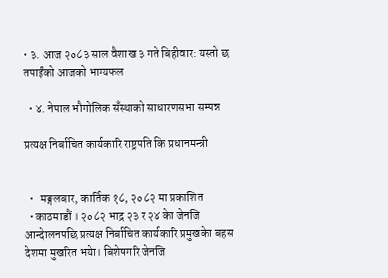• ३. आज २०८३ साल वैशाख ३ गते बिहीवार: यस्तो छ तपाईंको आजको भाग्यफल

  • ४. नेपाल भौगोलिक सँस्थाको साधारणसभा सम्पन्न

प्रत्यक्ष निर्बाचित कार्यकारि राष्ट्रपति कि प्रधानमन्त्री


  •   मङ्गलबार, कार्तिक १८, २०८२ मा प्रकाशित
  • काठमाडौं । २०८२ भाद्र २३ र २४ केा जेनजि आन्देालनपछि प्रत्यक्ष निर्बाचित कार्यकारि प्रमुखकेा बहस देशमा मुखरित भयेा। बिशेषगरि जेनजि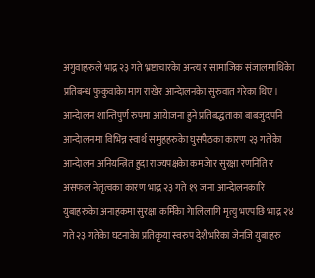अगुवाहरुले भाद्र २३ गते भ्रष्टाचारकेा अन्त्य र सामाजिक संजालमाथिकेा प्रतिबन्ध फुकुवाकेा माग राखेर आन्देालनकेा सुरुवात गरेका थिए। आन्देालन शान्तिपुर्ण रुपमा आयेाजना हुने प्रतिबद्धताका बाबजुदपनि आन्देालनमा विभिन्न स्वार्थ समुहहरुकेा घुसपैठका कारण २३ गतेकेा आन्देालन अनियन्त्रित हुदा राज्यपक्षकेा कमजेार सुरक्षा रणनिति र असफल नेतृत्वका कारण भाद्र २३ गते १९ जना आन्देालनकारि युबाहरुकेा अनाहकमा सुरक्षा कर्मिकेा गेालिलागि मृत्यु भएपछि भाद्र २४ गते २३ गतेकेा घटनाकेा प्रतिकृया स्वरुप देशैभरिका जेनजि युबाहरु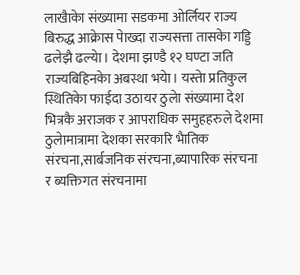लाखैाकेा संख्यामा सडकमा ओर्लियर राज्य बिरुद्ध आक्रेास पेाख्दा राज्यसत्ता तासकेा गड्डि ढलेझै ढल्येा। देशमा झण्डै १२ घण्टा जति राज्यबिहिनकेा अबस्था भयेा। यस्तेा प्रतिकुल स्थितिकेा फाईदा उठायर ठुलेा संख्यामा देश भित्रकै अराजक र आपराधिक समुहहरुले देशमा ठुलेामात्रामा देशका सरकारि भैातिक संरचना,सार्बजनिक संरचना,ब्यापारिक संरचना र ब्यक्तिगत संरचनामा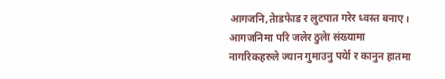आगजनि,तेाडफेाड र लुटपात गरेर ध्वस्त बनाए। आगजनिमा परि जलेर ठुलेा संख्यामा नागरिकहरुले ज्यान गुमाउनु पर्येा र कानुन हातमा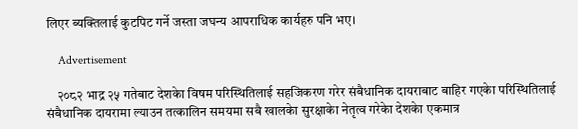लिएर ब्यक्तिलाई कुटपिट गर्ने जस्ता जघन्य आपराधिक कार्यहरु पनि भए।

    Advertisement

    २०८२ भाद्र २५ गतेबाट देशकेा विषम परिस्थितिलाई सहजिकरण गरेर संबैधानिक दायराबाट बाहिर गएकेा परिस्थितिलाई संबैधानिक दायरामा ल्याउन तत्कालिन समयमा सबै खालकेा सुरक्षाकेा नेतृत्व गरेकेा देशकेा एकमात्र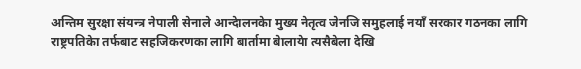अन्तिम सुरक्षा संयन्त्र नेपाली सेनाले आन्देालनकेा मुख्य नेतृत्व जेनजि समुहलाई नयाँ सरकार गठनका लागि राष्ट्रपतिकेा तर्फबाट सहजिकरणका लागि बार्तामा बेालायेा त्यसैबेला देखि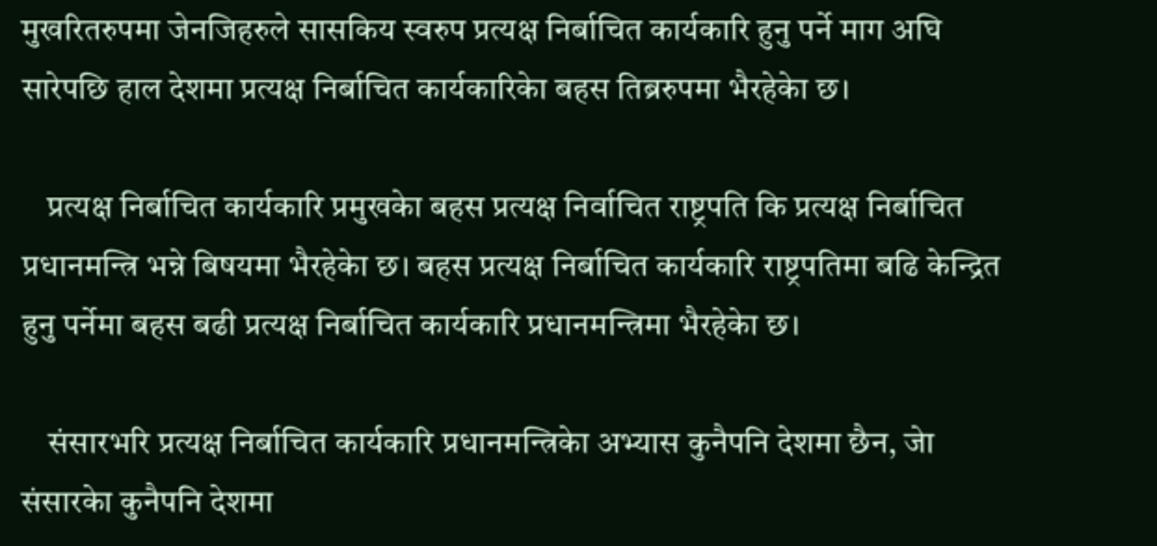मुखरितरुपमा जेनजिहरुले सासकिय स्वरुप प्रत्यक्ष निर्बाचित कार्यकारि हुनु पर्ने माग अघि सारेपछि हाल देशमा प्रत्यक्ष निर्बाचित कार्यकारिकेा बहस तिब्ररुपमा भैरहेकेा छ।

    प्रत्यक्ष निर्बाचित कार्यकारि प्रमुखकेा बहस प्रत्यक्ष निर्वाचित राष्ट्रपति कि प्रत्यक्ष निर्बाचित प्रधानमन्त्रि भन्ने बिषयमा भैरहेकेा छ। बहस प्रत्यक्ष निर्बाचित कार्यकारि राष्ट्रपतिमा बढि केन्द्रित हुनु पर्नेमा बहस बढी प्रत्यक्ष निर्बाचित कार्यकारि प्रधानमन्त्रिमा भैरहेकेा छ।

    संसारभरि प्रत्यक्ष निर्बाचित कार्यकारि प्रधानमन्त्रिकेा अभ्यास कुनैपनि देशमा छैन, जेा संसारकेा कुनैपनि देशमा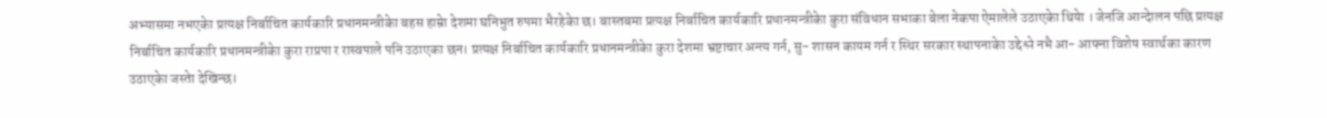अभ्यासमा नभएकेा प्रत्यक्ष निर्बाचित कार्यकारि प्रधानमन्त्रीकेा बहस हाम्रेा देशमा घनिभुत रुपमा भैरहेकेा छ। बास्तबमा प्रत्यक्ष निर्बाचित कार्यकारि प्रधानमन्त्रीकेा कुरा संविधान सभाका बेला नेकपा ऐमालेले उठाएकेा थियेा । जेनजि आन्देालन पछि प्रत्यक्ष निर्बाचित कार्यकारि प्रधानमन्त्रीकेा कुरा राप्रपा र रास्वपाले पनि उठाएका छन। प्रत्यक्ष निर्बाचित कार्यकारि प्रधानमन्त्रीकेा कुरा देशमा भ्रष्टाचार अन्त्य गर्न, सु- शासन कायम गर्न र स्थिर सरकार स्थापनाकेा उद्देश्ले नभै आ- आफ्ना विशेष स्वार्थका कारण उठाएकेा जस्तेा देखिन्छ।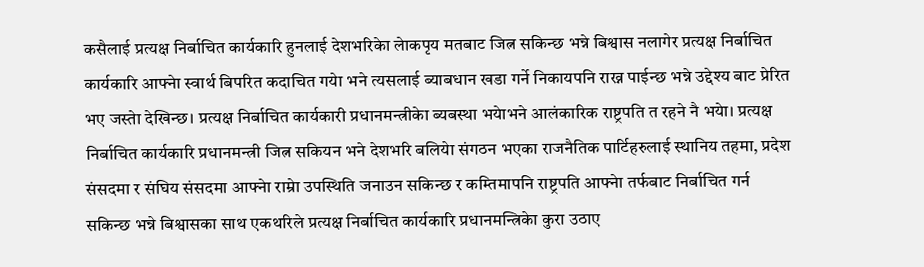कसैलाई प्रत्यक्ष निर्बाचित कार्यकारि हुनलाई देशभरिकेा लेाकपृय मतबाट जित्न सकिन्छ भन्ने बिश्वास नलागेर प्रत्यक्ष निर्बाचित कार्यकारि आफ्नेा स्वार्थ बिपरित कदाचित गयेा भने त्यसलाई ब्याबधान खडा गर्ने निकायपनि राख्न पाईन्छ भन्ने उद्देश्य बाट प्रेरित भए जस्तेा देखिन्छ। प्रत्यक्ष निर्बाचित कार्यकारी प्रधानमन्त्रीकेा ब्यबस्था भयेाभने आलंकारिक राष्ट्रपति त रहने नै भयेा। प्रत्यक्ष निर्बाचित कार्यकारि प्रधानमन्त्री जित्न सकियन भने देशभरि बलियेा संगठन भएका राजनैतिक पार्टिहरुलाई स्थानिय तहमा, प्रदेश संसदमा र संघिय संसदमा आफ्नेा राम्रेा उपस्थिति जनाउन सकिन्छ र कम्तिमापनि राष्ट्रपति आफ्नेा तर्फबाट निर्बाचित गर्न सकिन्छ भन्ने बिश्वासका साथ एकथरिले प्रत्यक्ष निर्बाचित कार्यकारि प्रधानमन्त्रिकेा कुरा उठाए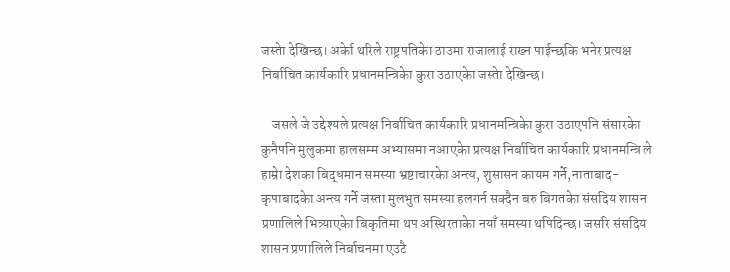जस्तेा देखिन्छ। अर्केा थरिले राष्ट्रपतिकेा ठाउमा राजालाई राख्न पाईन्छकि भनेर प्रत्यक्ष निर्बाचित कार्यकारि प्रधानमन्त्रिकेा कुरा उठाएकेा जस्तेा देखिन्छ।

    जसले जे उद्देश्यले प्रत्यक्ष निर्बाचित कार्यकारि प्रधानमन्त्रिकेा कुरा उठाएपनि संसारकेा कुनैपनि मुलुकमा हालसम्म अभ्यासमा नआएकेा प्रत्यक्ष निर्बाचित कार्यकारि प्रधानमन्त्रि ले हाम्रेा देशका बिद्धमान समस्या भ्रष्टाचारकेा अन्त्य, शुसासन कायम गर्ने,नाताबाद- कृपाबादकेा अन्त्य गर्ने जस्ता मुलभुत समस्या हलगर्न सक्दैन बरु बिगतकेा संसदिय शासन प्रणालिले भित्र्याएकेा बिकृतिमा थप अस्थिरताकेा नयाँ समस्या थपिदिन्छ। जसरि संसदिय शासन प्रणालिले निर्बाचनमा एउट‌ै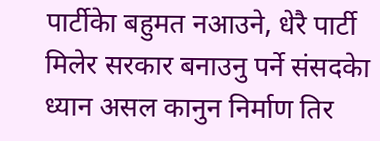पार्टीकेा बहुमत नआउने, धेरै पार्टी मिलेर सरकार बनाउनु पर्ने संसदकेा ध्यान असल कानुन निर्माण तिर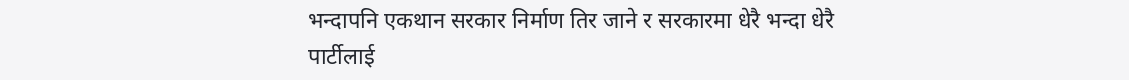भन्दापनि एकथान सरकार निर्माण तिर जाने र सरकारमा धेरै भन्दा धेरै पार्टीलाई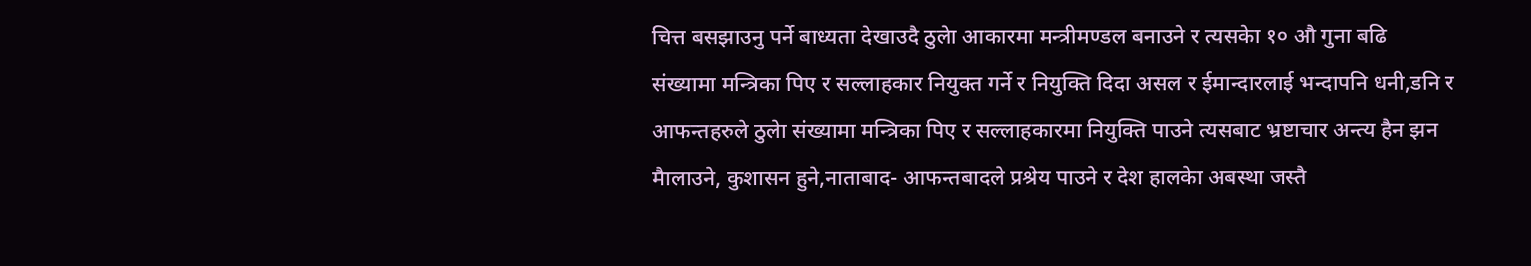चित्त बसझाउनु पर्ने बाध्यता देखाउदै ठुलेा आकारमा मन्त्रीमण्डल बनाउने र त्यसकेा १० औ गुना बढि संख्यामा मन्त्रिका पिए र सल्लाहकार नियुक्त गर्ने र नियुक्ति दिदा असल र ईमान्दारलाई भन्दापनि धनी,डनि र आफन्तहरुले ठुलेा संख्यामा मन्त्रिका पिए र सल्लाहकारमा नियुक्ति पाउने त्यसबाट भ्रष्टाचार अन्त्य हैन झन मैालाउने, कुशासन हुने,नाताबाद- आफन्तबादले प्रश्रेय पाउने र देश हालकेा अबस्था जस्तै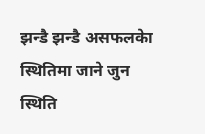झन्डै झन्डै असफलकेा स्थितिमा जाने जुन स्थिति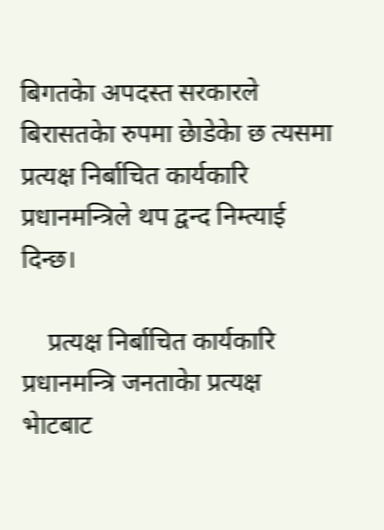बिगतकेा अपदस्त सरकारले बिरासतकेा रुपमा छेाडेकेा छ त्यसमा प्रत्यक्ष निर्बाचित कार्यकारि प्रधानमन्त्रिले थप द्वन्द निम्त्याई दिन्छ।

    प्रत्यक्ष निर्बाचित कार्यकारि प्रधानमन्त्रि जनताकेा प्रत्यक्ष भेाटबाट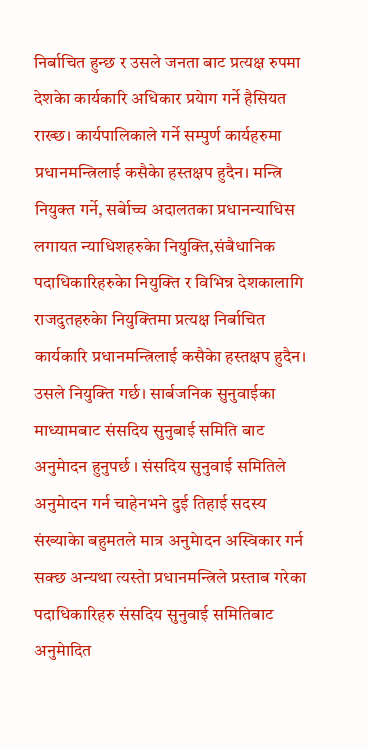निर्बाचित हुन्छ र उसले जनता बाट प्रत्यक्ष रुपमा देशकेा कार्यकारि अधिकार प्रयेाग गर्ने हैसियत राख्छ। कार्यपालिकाले गर्ने सम्पुर्ण कार्यहरुमा प्रधानमन्त्रिलाई कसैकेा हस्तक्षप हुदैन। मन्त्रि नियुक्त गर्ने, सर्बेाच्च अदालतका प्रधानन्याधिस लगायत न्याधिशहरुकेा नियुक्ति,संबैधानिक पदाधिकारिहरुकेा नियुक्ति र विभिन्न देशकालागि राजदुतहरुकेा नियुक्तिमा प्रत्यक्ष निर्बाचित कार्यकारि प्रधानमन्त्रिलाई कसैकेा हस्तक्षप हुदैन। उसले नियुक्ति गर्छ। सार्बजनिक सुनुवाईका माध्यामबाट संसदिय सुनुबाई समिति बाट अनुमेादन हुनुपर्छ । संसदिय सुनुवाई समितिले अनुमेादन गर्न चाहेनभने दुई तिहाई सदस्य संख्याकेा बहुमतले मात्र अनुमेादन अस्विकार गर्न सक्छ अन्यथा त्यस्तेा प्रधानमन्त्रिले प्रस्ताब गरेका पदाधिकारिहरु संसदिय सुनुवाई समितिबाट अनुमेादित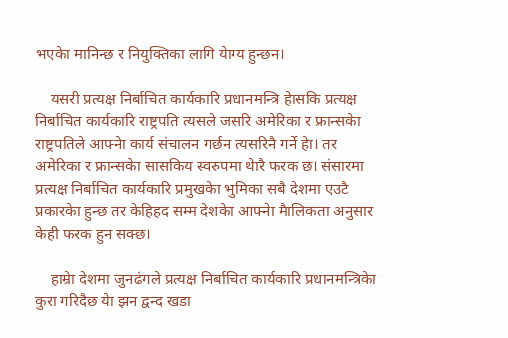भएकेा मानिन्छ र नियुक्तिका लागि येाग्य हुन्छन।

    यसरी प्रत्यक्ष निर्बाचित कार्यकारि प्रधानमन्त्रि हेासकि प्रत्यक्ष निर्बाचित कार्यकारि राष्ट्रपति त्यसले जसरि अमेरिका र फ्रान्सकेा राष्ट्रपतिले आफ्नेा कार्य संचालन गर्छन त्यसरिनै गर्ने हेा। तर अमेरिका र फ्रान्सकेा सासकिय स्वरुपमा थेारै फरक छ। संसारमा प्रत्यक्ष निर्बाचित कार्यकारि प्रमुखकेा भुमिका सबै देशमा एउटै प्रकारकेा हुन्छ तर केहिहद सम्म देशकेा आफ्नेा मैालिकता अनुसार केही फरक हुन सक्छ।

    हाम्रेा देशमा जुनढंगले प्रत्यक्ष निर्बाचित कार्यकारि प्रधानमन्त्रिकेा कुरा गरिदैछ येा झन द्वन्द खडा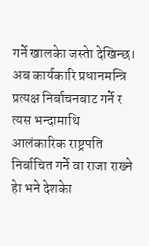गर्ने खालकेा जस्तेा देखिन्छ। अब कार्यकारि प्रधानमन्त्रि प्रत्यक्ष निर्बाचनबाट गर्ने र त्यस भन्दामाथि आलंकारिक राष्ट्रपति निर्बाचित गर्ने वा राजा राख्ने हेा भने देशकेा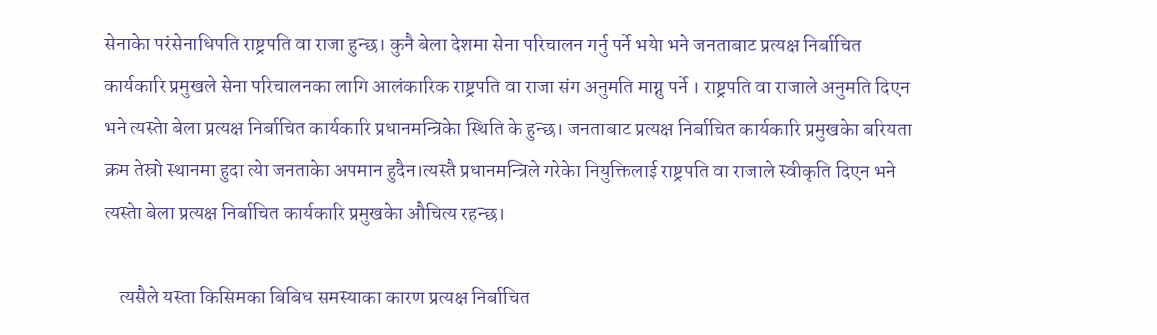सेनाकेा परंसेनाधिपति राष्ट्रपति वा राजा हुन्छ। कुनै बेला देशमा सेना परिचालन गर्नु पर्ने भयेा भने जनताबाट प्रत्यक्ष निर्बाचित कार्यकारि प्रमुखले सेना परिचालनका लागि आलंकारिक राष्ट्रपति वा राजा संग अनुमति माग्नु पर्ने । राष्ट्रपति वा राजाले अनुमति दिएन भने त्यस्तेा बेला प्रत्यक्ष निर्बाचित कार्यकारि प्रधानमन्त्रिकेा स्थिति के हुन्छ। जनताबाट प्रत्यक्ष निर्बाचित कार्यकारि प्रमुखकेा बरियता क्रम तेस्रो स्थानमा हुदा त्येा जनताकेा अपमान हुदैन।त्यस्तै प्रधानमन्त्रिले गरेकेा नियुक्तिलाई राष्ट्रपति वा राजाले स्वीकृति दिएन भने त्यस्तेा बेला प्रत्यक्ष निर्बाचित कार्यकारि प्रमुखकेा औचित्य रहन्छ।

    त्यसैले यस्ता किसिमका बिबिध समस्याका कारण प्रत्यक्ष निर्बाचित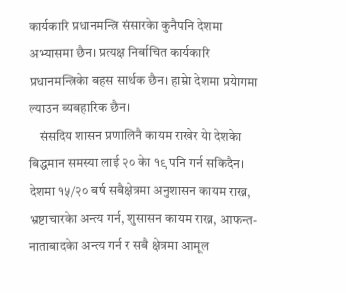कार्यकारि प्रधानमन्त्रि संसारकेा कुनैपनि देशमा अभ्यासमा छैन। प्रत्यक्ष निर्बाचित कार्यकारि प्रधानमन्त्रिकेा बहस सार्थक छैन। हाम्रेा देशमा प्रयेागमा ल्याउन ब्यबहारिक छैन।
    संसदिय शासन प्रणालिनै कायम राखेर येा देशकेा बिद्धमान समस्या लाई २० केा १९ पनि गर्न सकिदैन। देशमा १५/२० बर्ष सबैक्षेत्रमा अनुशासन कायम राख्न, भ्रष्टाचारकेा अन्त्य गर्न, शुसासन कायम राख्न, आफन्त- नाताबादकेा अन्त्य गर्न र सबै क्षेत्रमा आमूल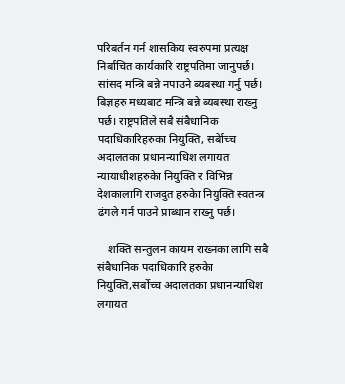परिबर्तन गर्न शासकिय स्वरुपमा प्रत्यक्ष निर्बाचित कार्यकारि राष्ट्रपतिमा जानुपर्छ। सांसद मन्त्रि बन्ने नपाउने ब्यबस्था गर्नु पर्छ। बिज्ञहरु मध्यबाट मन्त्रि बन्ने ब्यबस्था राख्नु पर्छ। राष्ट्रपतिले सबै संबैधानिक पदाधिकारिहरुका नियुक्ति, सर्बेाच्च अदालतका प्रधानन्याधिश लगायत न्यायाधीशहरुकेा नियुक्ति र विभिन्न देशकालागि राजदुत हरुकेा नियुक्ति स्वतन्त्र ढंगले गर्न पाउने प्राब्धान राख्नु पर्छ।

    शक्ति सन्तुलन कायम राख्नका लागि सबै संबैधानिक पदाधिकारि हरुकेा नियुक्ति,सर्बोच्च अदालतका प्रधानन्याधिश लगायत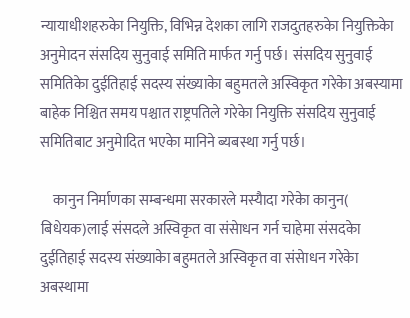न्यायाधीशहरुकेा नियुक्ति, विभिन्न देशका लागि राजदुतहरुकेा नियुक्तिकेा अनुमेादन संसदिय सुनुवाई समिति मार्फत गर्नु पर्छ। संसदिय सुनुवाई समितिकेा दुईतिहाई सदस्य संख्याकेा बहुमतले अस्विकृत गरेकेा अबस्यामा बाहेक निश्चित समय पश्चात राष्ट्रपतिले गरेकेा नियुक्ति संसदिय सुनुवाई समितिबाट अनुमेादित भएकेा मानिने ब्यबस्था गर्नु पर्छ।

    कानुन निर्माणका सम्बन्धमा सरकारले मस्यैादा गरेकेा कानुन( बिधेयक)लाई संसदले अस्विकृत वा संसेाधन गर्न चाहेमा संसदकेा दुईतिहाई सदस्य संख्याकेा बहुमतले अस्विकृत वा संसेाधन गरेकेा अबस्थामा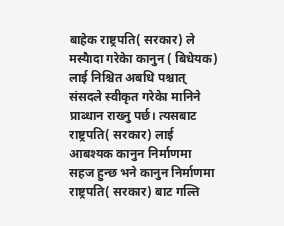बाहेक राष्ट्रपति( सरकार) ले मस्यैादा गरेकेा कानुन ( बिधेयक) लाई निश्चित अबधि पश्चात् संसदले स्वीकृत गरेकेा मानिने प्राब्धान राख्नु पर्छ। त्यसबाट राष्ट्रपति( सरकार) लाई आबश्यक कानुन निर्माणमा सहज हुन्छ भने कानुन निर्माणमा राष्ट्रपति( सरकार) बाट गल्ति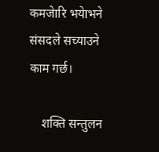कमजेारि भयेाभने संसदले सच्याउने काम गर्छ।

    शक्ति सन्तुलन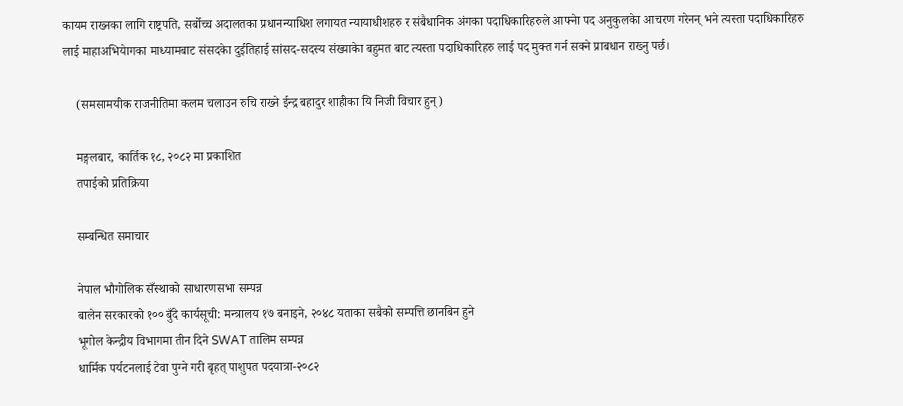कायम राख्नका लागि राष्ट्रपति, सर्बोच्च अदालतका प्रधानन्याधिश लगायत न्यायाधीशहरु र संबैधानिक अंगका पदाधिकारिहरुले आफ्नेा पद अनुकुलकेा आचरण गरेनन् भने त्यस्ता पदाधिकारिहरु लाई माहाअभियेागका माध्यामबाट संसदकेा दुईतिहाई सांसद-सदस्य संख्याकेा बहुमत बाट त्यस्ता पदाधिकारिहरु लाई पद मुक्त गर्न सक्ने प्राबधान राख्नु पर्छ।

    (समसामयीक राजनीतिमा कलम चलाउन रुचि राख्ने ईन्द्र बहादुर शाहीका यि निजी विचार हुन्)

    मङ्गलबार, कार्तिक १८, २०८२ मा प्रकाशित
    तपाईको प्रतिक्रिया

    सम्बन्धित समाचार

    नेपाल भौगोलिक सँस्थाको साधारणसभा सम्पन्न
    बालेन सरकारको १०० बुँदे कार्यसूची: मन्त्रालय १७ बनाइने, २०४८ यताका सबैको सम्पत्ति छानबिन हुने
    भूगोल केन्द्रीय विभागमा तीन दिने SWAT तालिम सम्पन्न
    धार्मिक पर्यटनलाई टेवा पुग्ने गरी बृहत् पाशुपत पदयात्रा-२०८२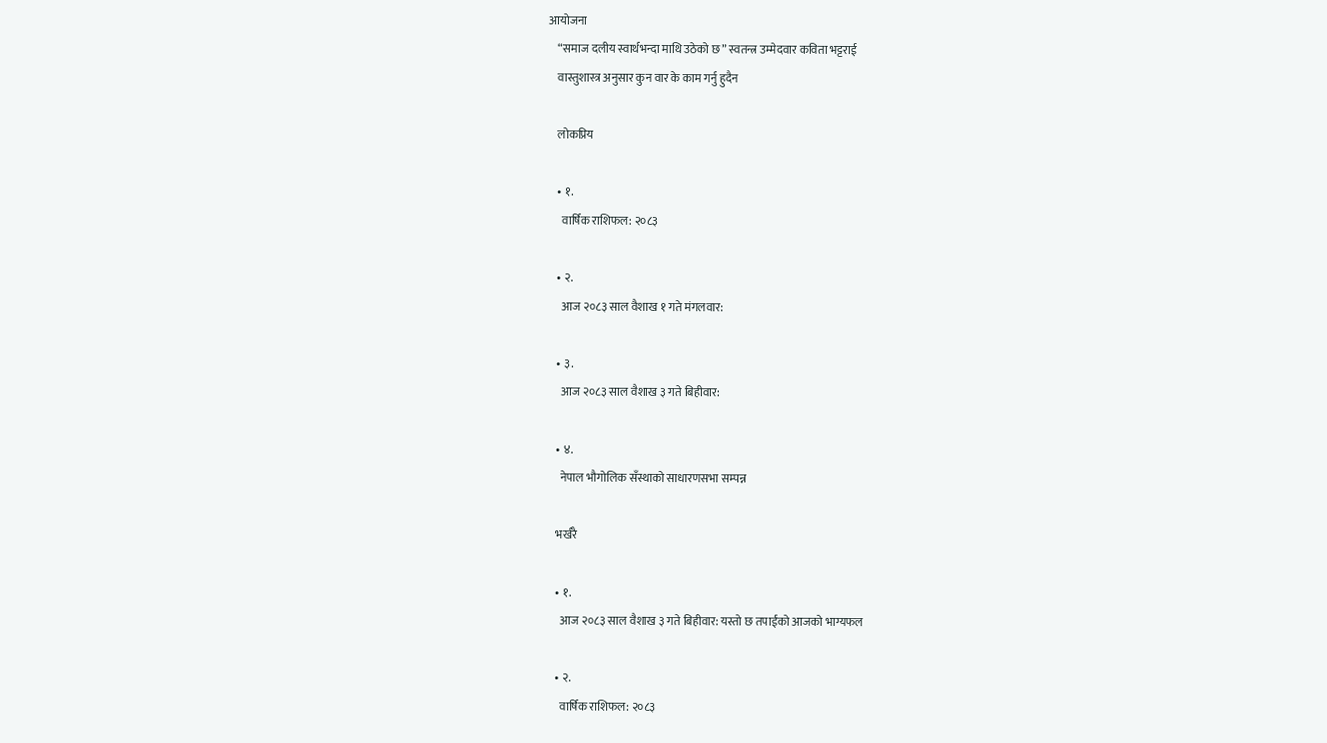आयोजना
    “समाज दलीय स्वार्थभन्दा माथि उठेको छ” स्वतन्त्र उम्मेदवार कविता भट्टराई
    वास्तुशास्त्र अनुसार कुन वार के काम गर्नु हुदैन

    लोकप्रिय

    • १.
      वार्षिक राशिफल: २०८३

    • २.
      आज २०८३ साल वैशाख १ गते मंगलवार:

    • ३.
      आज २०८३ साल वैशाख ३ गते बिहीवार:

    • ४.
      नेपाल भौगोलिक सँस्थाको साधारणसभा सम्पन्न

    भर्खरै

    • १.
      आज २०८३ साल वैशाख ३ गते बिहीवार: यस्तो छ तपाईंको आजको भाग्यफल

    • २.
      वार्षिक राशिफल: २०८३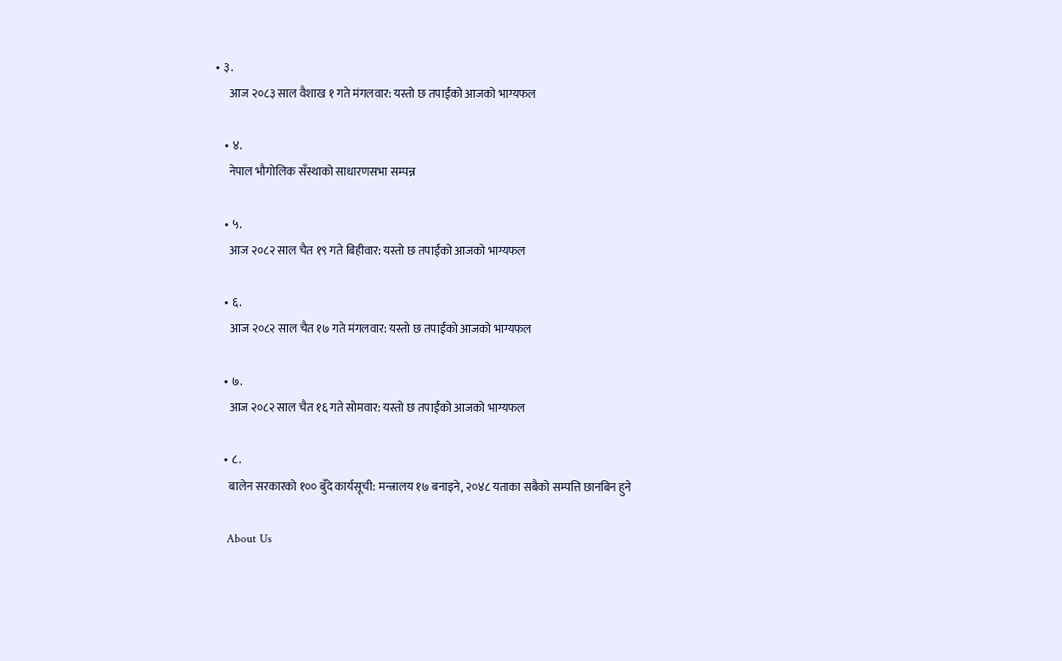• ३.
      आज २०८३ साल वैशाख १ गते मंगलवार: यस्तो छ तपाईंको आजको भाग्यफल

    • ४.
      नेपाल भौगोलिक सँस्थाको साधारणसभा सम्पन्न

    • ५.
      आज २०८२ साल चैत १९ गते बिहीवार: यस्तो छ तपाईंको आजको भाग्यफल

    • ६.
      आज २०८२ साल चैत १७ गते मंगलवार: यस्तो छ तपाईंको आजको भाग्यफल

    • ७.
      आज २०८२ साल चैत १६ गते सोमवार: यस्तो छ तपाईंको आजको भाग्यफल

    • ८.
      बालेन सरकारको १०० बुँदे कार्यसूची: मन्त्रालय १७ बनाइने, २०४८ यताका सबैको सम्पत्ति छानबिन हुने

    About Us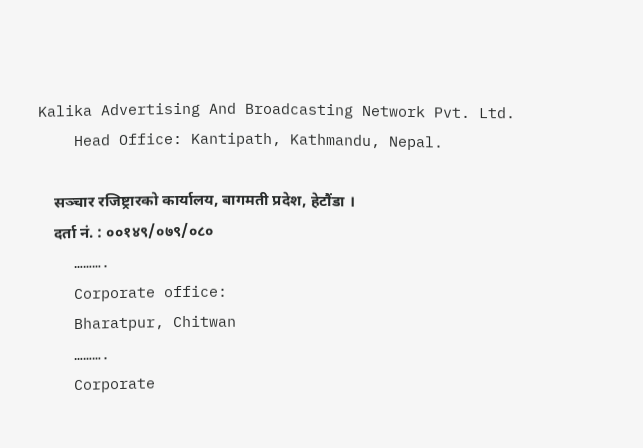Kalika Advertising And Broadcasting Network Pvt. Ltd.
    Head Office: Kantipath, Kathmandu, Nepal.

    सञ्चार रजिष्ट्रारको कार्यालय, बागमती प्रदेश, हेटौंडा ।
    दर्ता नं. : ००१४९/०७९/०८०
    ……….
    Corporate office:
    Bharatpur, Chitwan
    ……….
    Corporate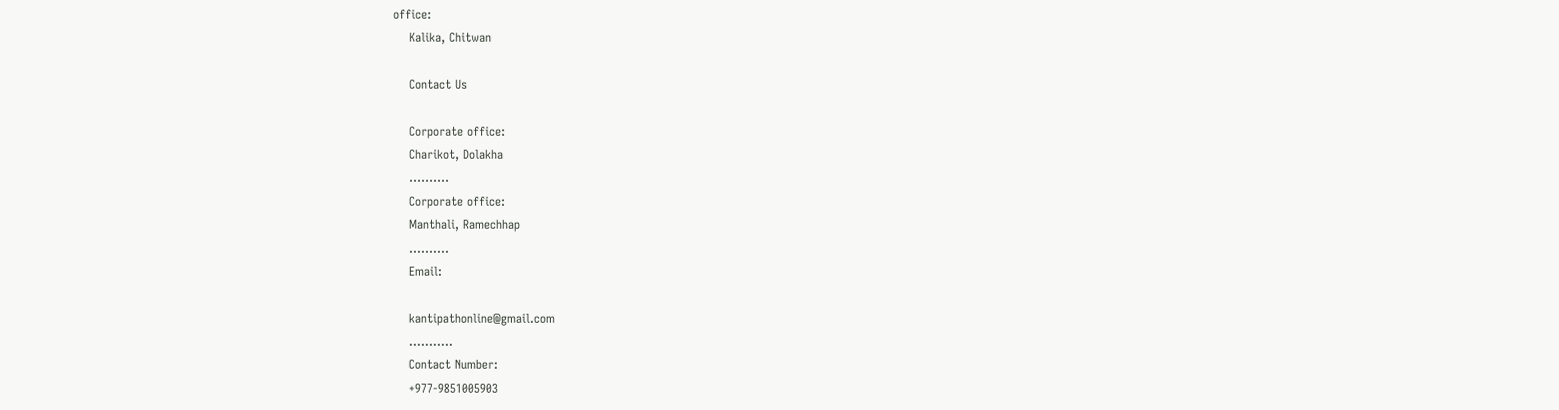office:
    Kalika, Chitwan

    Contact Us

    Corporate office:
    Charikot, Dolakha
    ……….
    Corporate office:
    Manthali, Ramechhap
    ……….
    Email:

    kantipathonline@gmail.com
    ………..
    Contact Number:
    +977-9851005903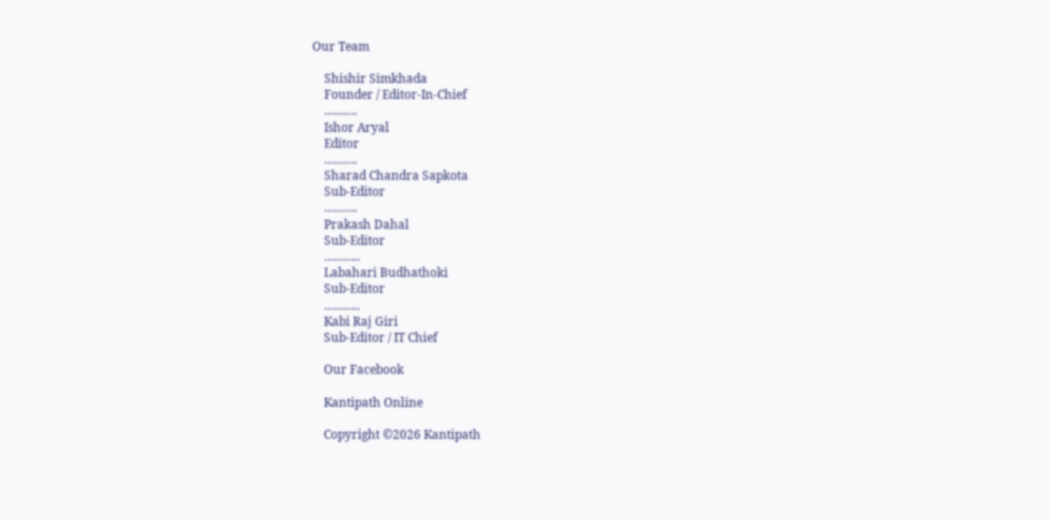Our Team

    Shishir Simkhada
    Founder / Editor-In-Chief
    ……….
    Ishor Aryal
    Editor
    ……….
    Sharad Chandra Sapkota
    Sub-Editor
    ……….
    Prakash Dahal
    Sub-Editor
    ………..
    Labahari Budhathoki
    Sub-Editor
    ………..
    Kabi Raj Giri
    Sub-Editor / IT Chief

    Our Facebook

    Kantipath Online

    Copyright ©2026 Kantipath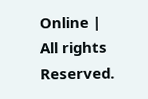Online | All rights Reserved.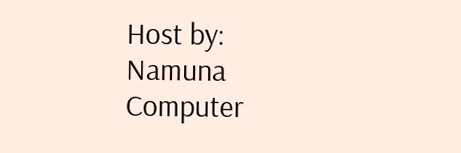Host by: Namuna Computer